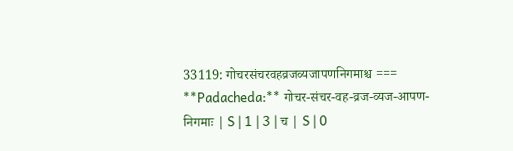33119: गोचरसंचरवहव्रजव्यजापणनिगमाश्च === **Padacheda:** गोचर-संचर-वह-व्रज-व्यज-आपण-निगमाः | S | 1 | 3 | च | S | 0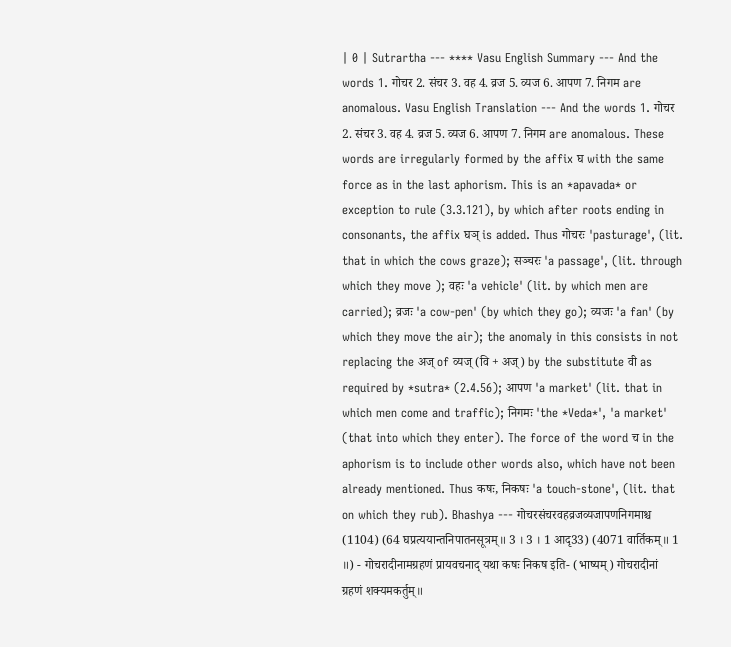| 0 | Sutrartha --- **** Vasu English Summary --- And the words 1. गोचर 2. संचर 3. वह 4. व्रज 5. व्यज 6. आपण 7. निगम are anomalous. Vasu English Translation --- And the words 1. गोचर 2. संचर 3. वह 4. व्रज 5. व्यज 6. आपण 7. निगम are anomalous. These words are irregularly formed by the affix घ with the same force as in the last aphorism. This is an *apavada* or exception to rule (3.3.121), by which after roots ending in consonants, the affix घञ् is added. Thus गोचरः 'pasturage', (lit. that in which the cows graze); सञ्चरः 'a passage', (lit. through which they move ); वहः 'a vehicle' (lit. by which men are carried); व्रजः 'a cow-pen' (by which they go); व्यजः 'a fan' (by which they move the air); the anomaly in this consists in not replacing the अज् of व्यज् (वि + अज्) by the substitute वी as required by *sutra* (2.4.56); आपण 'a market' (lit. that in which men come and traffic); निगमः 'the *Veda*', 'a market' (that into which they enter). The force of the word च in the aphorism is to include other words also, which have not been already mentioned. Thus कषः, निकषः 'a touch-stone', (lit. that on which they rub). Bhashya --- गोचरसंचरवहव्रजव्यजापणनिगमाश्च (1104) (64 घप्रत्ययान्तनिपातनसूत्रम्॥ 3 । 3 । 1 आदृ33) (4071 वार्तिकम्॥ 1 ॥) - गोचरादीनामग्रहणं प्रायवचनाद् यथा कषः निकष इति- (भाष्यम्) गोचरादीनां ग्रहणं शक्यमकर्तुम्॥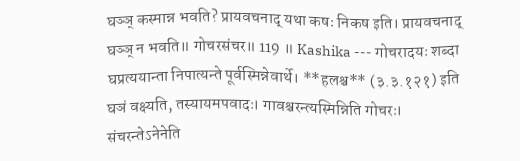घञ्ञ् कस्मान्न भवति? प्रायवचनाद् यथा कषः निकष इति। प्रायवचनाद् घञ्ञ् न भवति॥ गोचरसंचर॥ 119 ॥ Kashika --- गोचरादयः शब्दा घप्रत्ययान्ता निपात्यन्ते पूर्वस्मिन्नेवार्थे। **हलश्च** (३.३.१२१) इति घञं वक्ष्यति, तस्यायमपवादः। गावश्चरन्त्यस्मिन्निति गोचरः। संचरन्तेऽनेनेति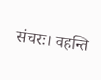संचरः। वहन्ति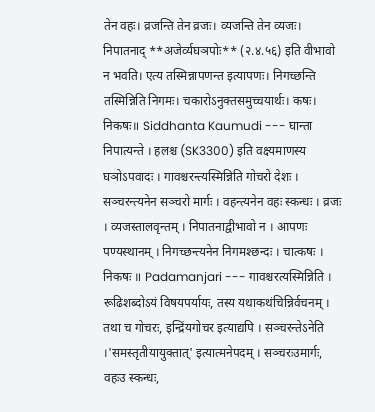तेन वहः। व्रजन्ति तेन व्रजः। व्यजन्ति तेन व्यजः। निपातनाद् **अजेर्व्यघञपोः** (२.४.५६) इति वीभावो न भवति। एत्य तस्मिन्नापणन्त इत्यापणः। निगच्छन्ति तस्मिन्निति निगमः। चकारोऽनुक्तसमुच्चयार्थः। कषः। निकषः॥ Siddhanta Kaumudi --- घान्ता निपात्यन्ते । हलश्च (SK3300) इति वक्ष्यमाणस्य घञोऽपवादः । गावश्चरन्त्यस्मिन्निति गोचरो देशः । सञ्चरन्त्यनेन सञ्चरो मार्गः । वहन्त्यनेन वहः स्कन्धः । व्रजः । व्यजस्तालवृन्तम् । निपातनाद्वीभावो न । आपणः पण्यस्थानम् । निगच्छन्त्यनेन निगमश्छन्दः । चात्कषः । निकषः ॥ Padamanjari --- गावश्चरत्यस्मिन्निति । रूढिशब्दोऽयं विषयपर्यायः, तस्य यथाकथंचिन्निर्वचनम् । तथा च गोचरः, इन्द्रिंयगोचर इत्याद्यपि । सञ्चरन्तेऽनेति ।'समस्तृतीयायुक्तात्' इत्यात्मनेपदम् । सञ्चरःउमार्गः, वहःउ स्कन्धः,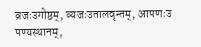व्रजःउगोष्ठम्, व्यजःउतालवृन्तम्, आपणःउ पण्यस्थानम्,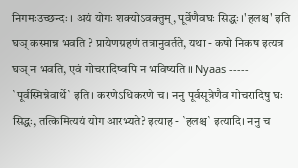निगमःउच्छन्दः । अयं योगः शक्योऽवक्तुम्, पूर्वेणैवघः सिद्धः ।'हलश्च' इति घञ् कस्मान्न भवति ? प्रायेणग्रहणं तत्रानुवर्तते, यथा - कषो निकष इत्यत्र घञ् न भवति, एवं गोचरादिष्वपि न भविष्यति ॥ Nyaas ----- `पूर्वस्मिन्नेवार्थे` इति। करणेऽधिकरणे च। ननु पूर्वसूत्रेणैव गोचरादिषु घः सिद्धः, तत्किमित्ययं योग आरभ्यते? इत्याह - `हलश्च` इत्यादि। ननु च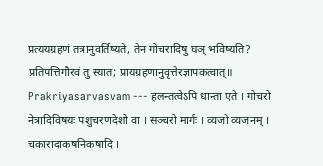प्रत्ययग्रहणं तत्रानुवर्तिष्यते, तेन गोचरादिषु घञ् भविष्यति? प्रतिपत्तिगौरवं तु स्यात; प्रायग्रहणानुवृत्तेरज्ञापकत्वात्॥ Prakriyasarvasvam --- हलन्तत्वेऽपि धान्ता एते । गोचरो नेत्रादिविषयः पशुचरणदेशो वा । सञ्चरो मार्गः । व्यजो व्यजनम् । चकारादाकषनिकषादि ।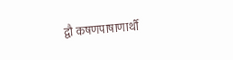द्वौ कषणपाषाणार्थौ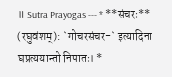॥ Sutra Prayogas --- * **संचरः** (रघुवंशम्): `गोचरसंचर-` इत्यादिना घप्रत्ययान्तो निपातः। *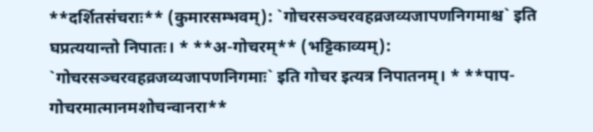**दर्शितसंचराः** (कुमारसम्भवम्): `गोचरसञ्चरवहव्रजव्यजापणनिगमाश्च` इति घप्रत्ययान्तो निपातः। * **अ-गोचरम्** (भट्टिकाव्यम्): `गोचरसञ्चरवहव्रजव्यजापणनिगमाः` इति गोचर इत्यत्र निपातनम्। * **पाप-गोचरमात्मानमशोचन्वानरा**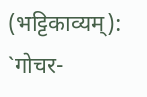(भट्टिकाव्यम्): `गोचर-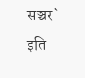सञ्चर` इति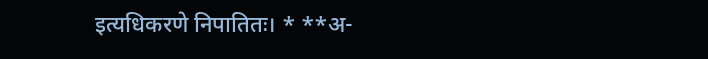इत्यधिकरणे निपातितः। * **अ-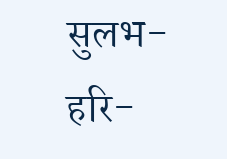सुलभ-हरि-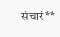संचारं**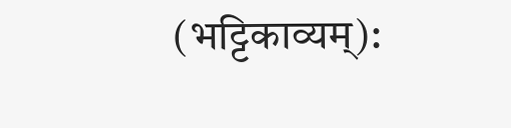(भट्टिकाव्यम्):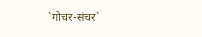`गोचर-संचर`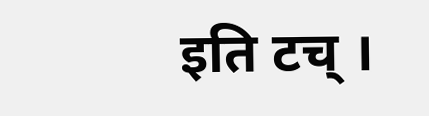इति टच् ।